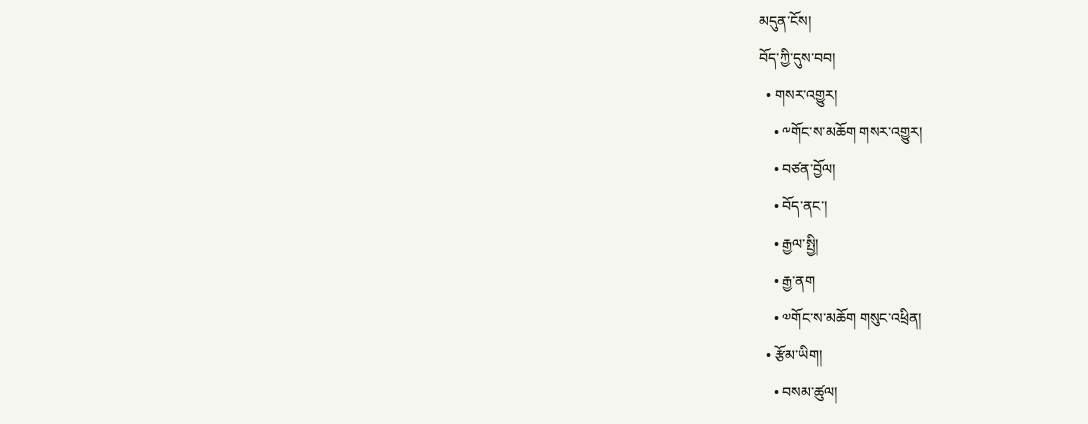མདུན་ངོས།
བོད་ཀྱི་དུས་བབ།
  • གསར་འགྱུར།
    • ༸གོང་ས་མཆོག གསར་འགྱུར།
    • བཙན་བྱོལ།
    • བོད་ནང་།
    • རྒྱལ་སྤྱི།
    • རྒྱ་ནག
    • ༧གོང་ས་མཆོག གསུང་འཕྲིན།
  • རྩོམ་ཡིག།
    • བསམ་ཚུལ།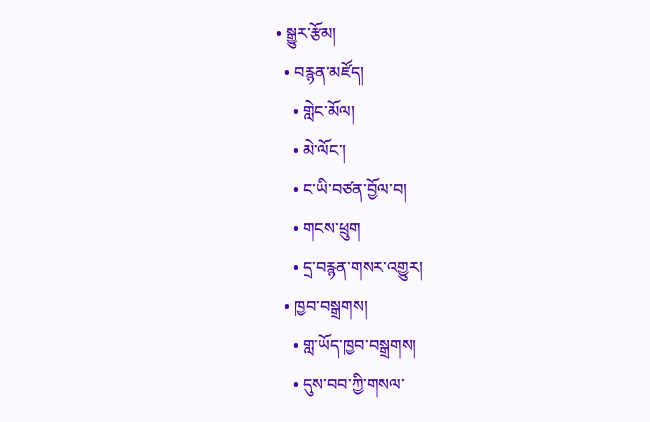• སྒྱུར་རྩོམ།
  • བརྙན་མཛོད།
    • གླེང་མོལ།
    • མེ་ལོང་།
    • ང་ཡི་བཙན་བྱོལ་བ།
    • གངས་ཕྲུག
    • དྲ་བརྙན་གསར་འགྱུར།
  • ཁྱབ་བསྒྲགས།
    • གླ་ཡོད་ཁྱབ་བསྒྲགས།
    • དུས་བབ་ཀྱི་གསལ་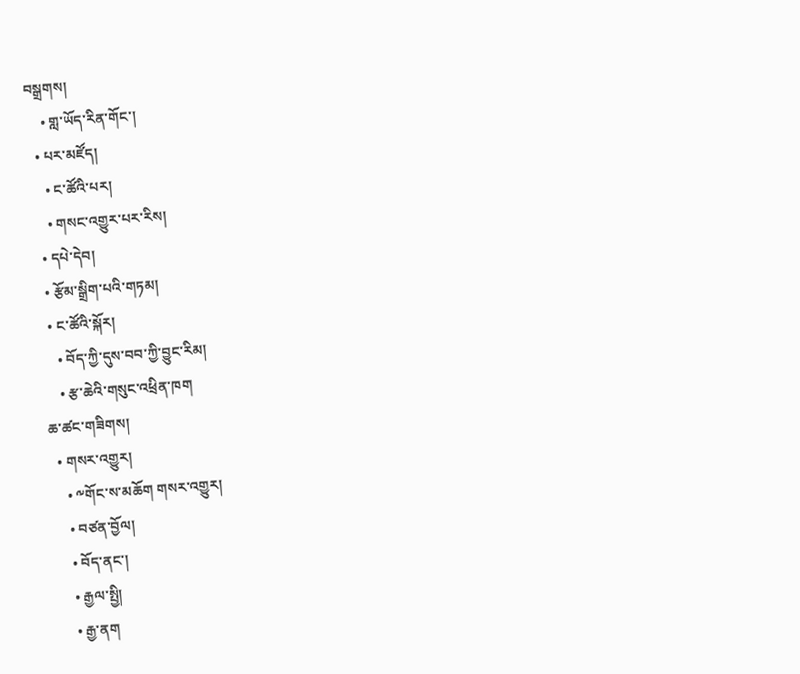བསྒྲགས།
    • གླ་ཡོད་རིན་གོང་།
  • པར་མཛོད།
    • ང་ཚོའི་པར།
    • གསང་འགྱུར་པར་རིས།
  • དཔེ་དེབ།
  • རྩོམ་སྒྲིག་པའི་གཏམ།
  • ང་ཚོའི་སྐོར།
    • བོད་ཀྱི་དུས་བབ་ཀྱི་བྱུང་རིམ།
    • རྩ་ཆེའི་གསུང་འཕྲིན་ཁག
ཆ་ཚང་གཟིགས།
  • གསར་འགྱུར།
    • ༸གོང་ས་མཆོག གསར་འགྱུར།
    • བཙན་བྱོལ།
    • བོད་ནང་།
    • རྒྱལ་སྤྱི།
    • རྒྱ་ནག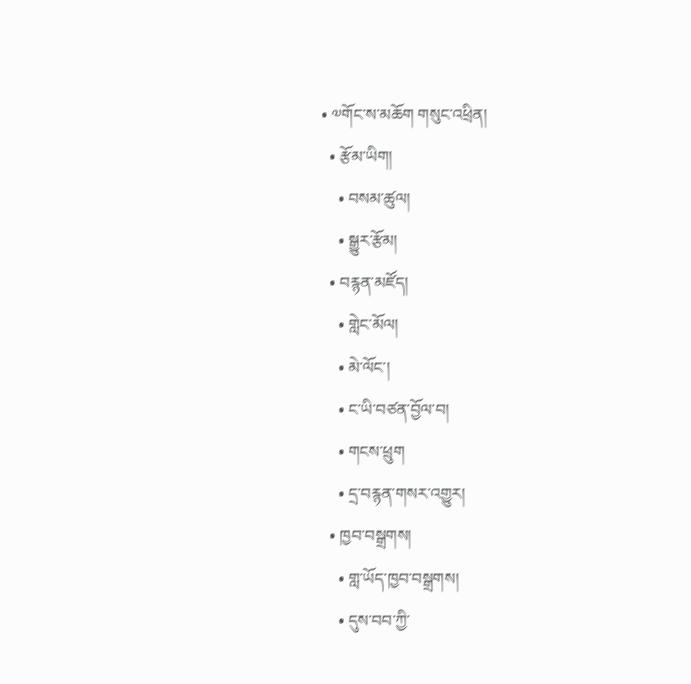• ༧གོང་ས་མཆོག གསུང་འཕྲིན།
  • རྩོམ་ཡིག།
    • བསམ་ཚུལ།
    • སྒྱུར་རྩོམ།
  • བརྙན་མཛོད།
    • གླེང་མོལ།
    • མེ་ལོང་།
    • ང་ཡི་བཙན་བྱོལ་བ།
    • གངས་ཕྲུག
    • དྲ་བརྙན་གསར་འགྱུར།
  • ཁྱབ་བསྒྲགས།
    • གླ་ཡོད་ཁྱབ་བསྒྲགས།
    • དུས་བབ་ཀྱི་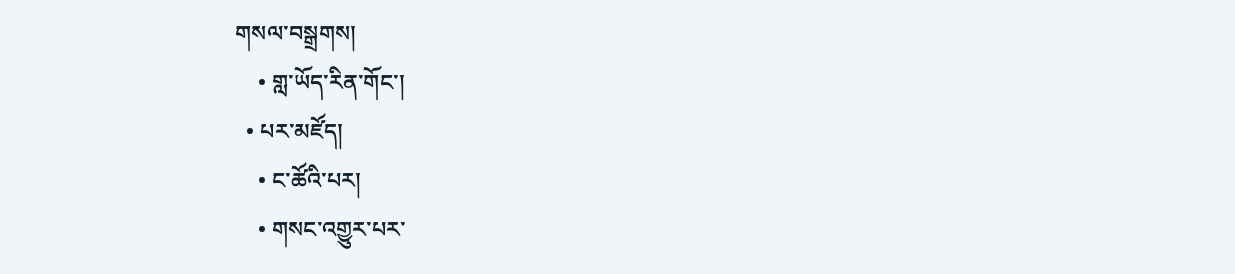གསལ་བསྒྲགས།
    • གླ་ཡོད་རིན་གོང་།
  • པར་མཛོད།
    • ང་ཚོའི་པར།
    • གསང་འགྱུར་པར་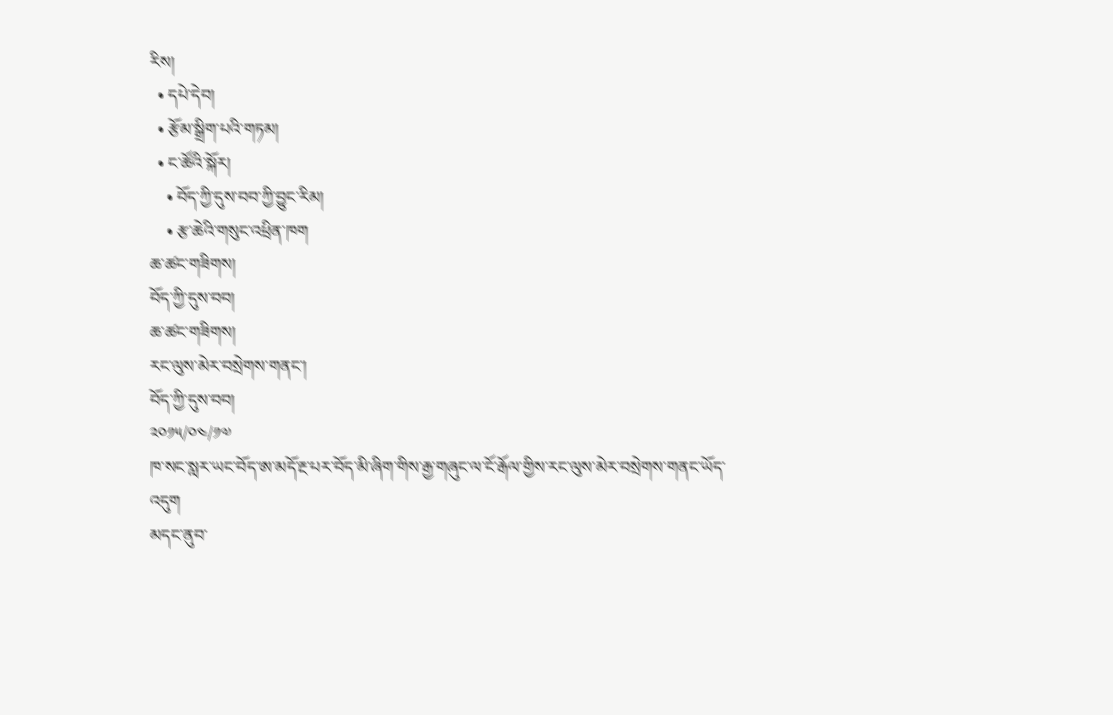རིས།
  • དཔེ་དེབ།
  • རྩོམ་སྒྲིག་པའི་གཏམ།
  • ང་ཚོའི་སྐོར།
    • བོད་ཀྱི་དུས་བབ་ཀྱི་བྱུང་རིམ།
    • རྩ་ཆེའི་གསུང་འཕྲིན་ཁག
ཆ་ཚང་གཟིགས།
བོད་ཀྱི་དུས་བབ།
ཆ་ཚང་གཟིགས།
རང་ལུས་མེར་བསྲེགས་གནང་།
བོད་ཀྱི་དུས་བབ།
༢༠༡༥/༠༤/༡༧
ཁ་སང་སླར་ཡང་བོད་ཨ་མདོ་རྔ་པར་བོད་མི་ཞིག་གིས་རྒྱ་གཞུང་ལ་ངོ་རྒོལ་གྱིས་རང་ལུས་མེར་བསྲེགས་གནང་ཡོད་འདུག
མདང་ནུབ་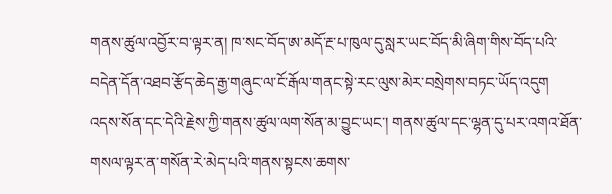གནས་ཚུལ་འབྱོར་བ་ལྟར་ན། ཁ་སང་བོད་ཨ་མདོ་རྔ་པ་ཁུལ་དུ་སླར་ཡང་བོད་མི་ཞིག་གིས་བོད་པའི་བདེན་དོན་འཐབ་རྩོད་ཆེད་རྒྱ་གཞུང་ལ་ངོ་རྒོལ་གནང་སྟེ་རང་ལུས་མེར་བསྲེགས་བཏང་ཡོད་འདུག འདས་སོན་དང་དེའི་རྗེས་ཀྱི་གནས་ཚུལ་ལག་སོན་མ་བྱུང་ཡང་། གནས་ཚུལ་དང་ལྷན་དུ་པར་འགའ་ཐོན་གསལ་ལྟར་ན་གསོན་རེ་མེད་པའི་གནས་སྟངས་ཆགས་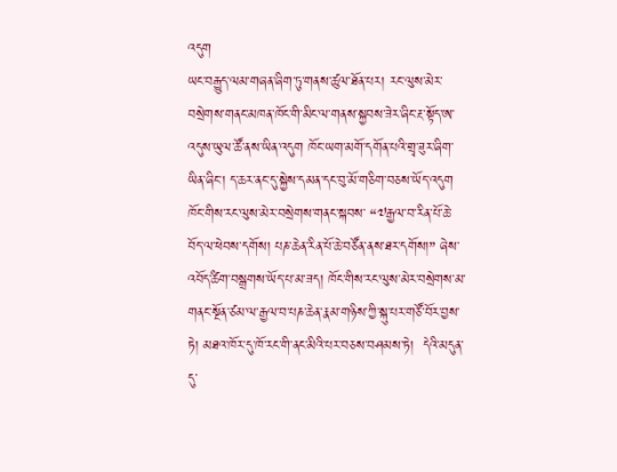འདུག
ཡང་བརྒྱུད་ལམ་གཞན་ཞིག་ཏུ་གནས་ཚུལ་ཐོན་པར། རང་ལུས་མེར་བསྲེགས་གནང་མཁན་ཁོང་གི་མིང་ལ་གནས་སྐྱབས་ཟེར་ཞིང་རྔ་སྟོད་ཨ་འདུས་ཡུལ་ཚོ་ནས་ཡིན་འདུག ཁོང་ཡག་མགོ་དགོན་པའི་གྲྭ་ཟུར་ཞིག་ཡིན་ཞིང་། ད་ཆར་ནང་དུ་སྐྱེས་དམན་དང་བུ་མོ་གཅིག་བཅས་ཡོད་འདུག  ཁོང་གིས་རང་ལུས་མེར་བསྲེགས་གནང་སྐབས་ “༧རྒྱལ་བ་རིན་པོ་ཆེ་བོད་ལ་ཕེབས་དགོས། པཎ་ཆེན་རིན་པོ་ཆེ་བཙོན་ནས་ཐར་དགོས།” ཞེས་འབོད་ཚིག་བསྒྲགས་ཡོད་པ་མ་ཟད། ཁོང་གིས་རང་ལུས་མེར་བསྲེགས་མ་གནང་སྔོན་ཙམ་ལ་རྒྱལ་བ་པཎ་ཆེན་རྣམ་གཉིས་ཀྱི་སྐུ་པར་གཙོ་བོར་བྱས་ཏེ། མཐའ་ཁོར་དུ་ཁོ་རང་གི་ནང་མིའི་པར་བཅས་བཤམས་ཏེ།  དེའི་མདུན་དུ་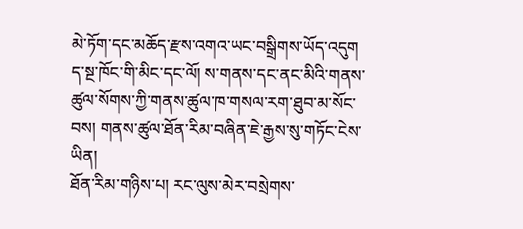མེ་ཏོག་དང་མཆོད་རྫས་འགའ་ཡང་བསྒྲིགས་ཡོད་འདུག
ད་སྔ་ཁོང་གི་མིང་དང་ལོ། ས་གནས་དང་ནང་མིའི་གནས་ཚུལ་སོགས་ཀྱི་གནས་ཚུལ་ཁ་གསལ་རག་ཐུབ་མ་སོང་བས། གནས་ཚུལ་ཐོན་རིམ་བཞིན་ཇེ་རྒྱས་སུ་གཏོང་ངེས་ཡིན།
ཐོན་རིམ་གཉིས་པ། རང་ལུས་མེར་བསྲེགས་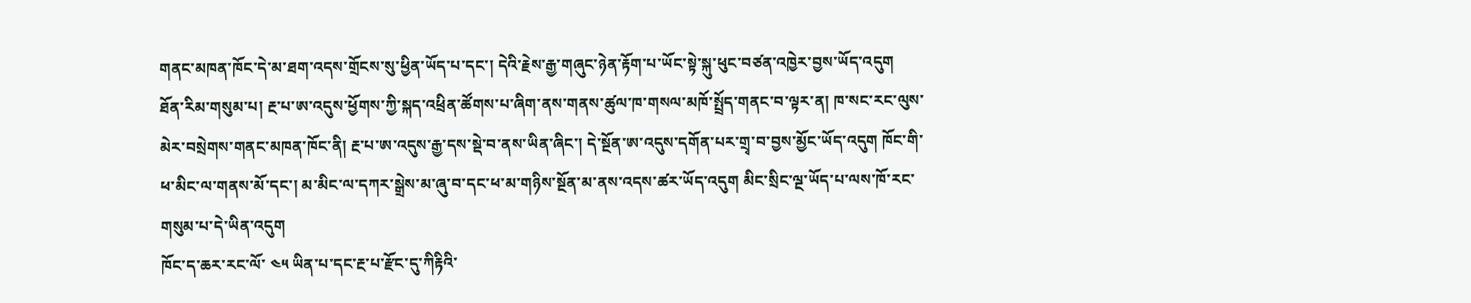གནང་མཁན་ཁོང་དེ་མ་ཐག་འདས་གྲོངས་སུ་ཕྱིན་ཡོད་པ་དང་། དེའི་རྗེས་རྒྱ་གཞུང་ཉེན་རྟོག་པ་ཡོང་སྟེ་སྐུ་ཕུང་བཙན་འཁྱེར་བྱས་ཡོད་འདུག
ཐོན་རིམ་གསུམ་པ། རྔ་པ་ཨ་འདུས་ཕྱོགས་ཀྱི་སྐད་འཕྲིན་ཚོགས་པ་ཞིག་ནས་གནས་ཚུལ་ཁ་གསལ་མཁོ་སྤྲོད་གནང་བ་ལྟར་ན། ཁ་སང་རང་ལུས་མེར་བསྲེགས་གནང་མཁན་ཁོང་ནི། རྔ་པ་ཨ་འདུས་རྒྱ་དས་སྡེ་བ་ནས་ཡིན་ཞིང་། དེ་སྔོན་ཨ་འདུས་དགོན་པར་གྲྭ་བ་བྱས་མྱོང་ཡོད་འདུག ཁོང་གི་ཕ་མིང་ལ་གནས་མོ་དང་། མ་མིང་ལ་དཀར་སྒྲེས་མ་ཞུ་བ་དང་ཕ་མ་གཉིས་སྔོན་མ་ནས་འདས་ཚར་ཡོད་འདུག མིང་སྲིང་ལྔ་ཡོད་པ་ལས་ཁོ་རང་གསུམ་པ་དེ་ཡིན་འདུག
ཁོང་ད་ཆར་རང་ལོ་ ༤༥ ཡིན་པ་དང་རྔ་པ་རྫོང་དུ་ཀིརྟིའི་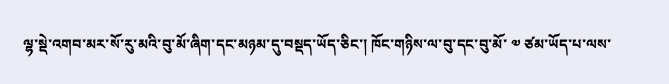ལྷ་སྡེ་འགབ་མར་སོ་རུ་མའི་བུ་མོ་ཞིག་དང་མཉམ་དུ་བསྡད་ཡོད་ཅིང་། ཁོང་གཉིས་ལ་བུ་དང་བུ་མོ་ ༧ ཙམ་ཡོད་པ་ལས་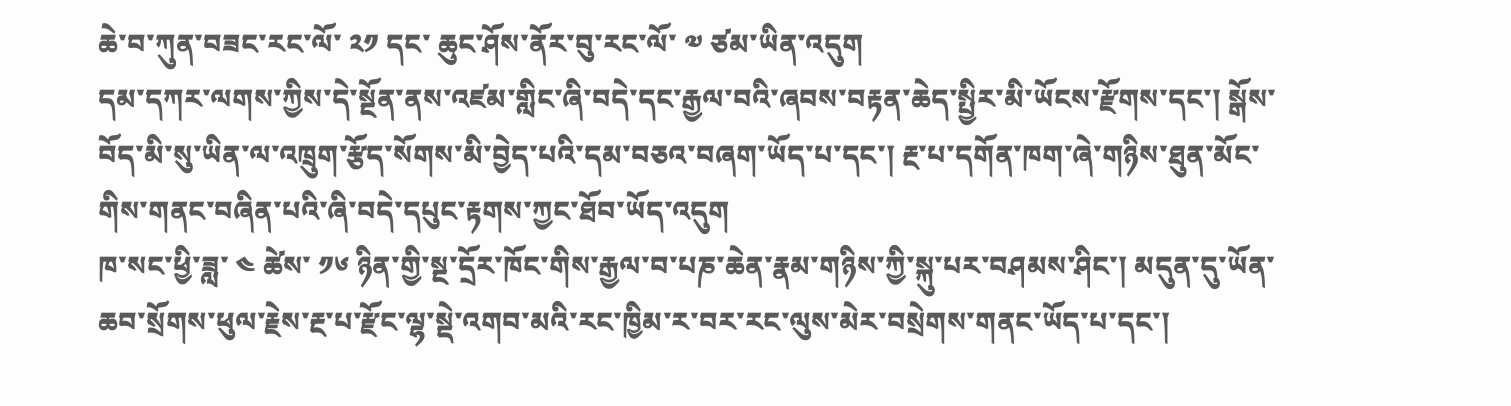ཆེ་བ་ཀུན་བཟང་རང་ལོ་ ༢༡ དང་ ཆུང་ཤོས་ནོར་བུ་རང་ལོ་ ༧ ཙམ་ཡིན་འདུག
དམ་དཀར་ལགས་ཀྱིས་དེ་སྔོན་ནས་འཛམ་གླིང་ཞི་བདེ་དང་རྒྱལ་བའི་ཞབས་བརྟན་ཆེད་སྤྱིར་མི་ཡོངས་རྫོགས་དང་། སྒོས་བོད་མི་སུ་ཡིན་ལ་འཁྲུག་རྩོད་སོགས་མི་བྱེད་པའི་དམ་བཅའ་བཞག་ཡོད་པ་དང་། རྔ་པ་དགོན་ཁག་ཞེ་གཉིས་ཐུན་མོང་གིས་གནང་བཞིན་པའི་ཞི་བདེ་དཔུང་རྟགས་ཀྱང་ཐོབ་ཡོད་འདུག
ཁ་སང་ཕྱི་ཟླ་ ༤ ཚེས་ ༡༦ ཉིན་གྱི་སྔ་དྲོར་ཁོང་གིས་རྒྱལ་བ་པཎ་ཆེན་རྣམ་གཉིས་ཀྱི་སྐུ་པར་བཤམས་ཤིང་། མདུན་དུ་ཡོན་ཆབ་སྲོགས་ཕུལ་རྗེས་རྔ་པ་རྫོང་ལྷ་སྡེ་འགབ་མའི་རང་ཁྱིམ་ར་བར་རང་ལུས་མེར་བསྲེགས་གནང་ཡོད་པ་དང་།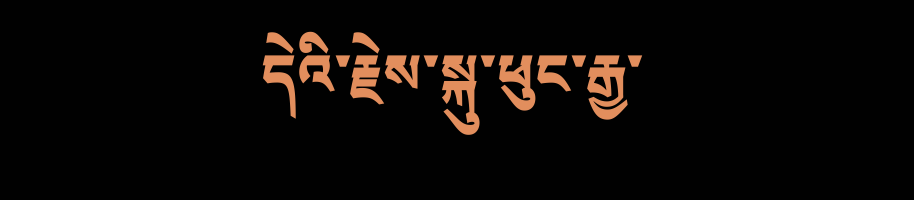དེའི་རྗེས་སྐུ་ཕུང་རྒྱ་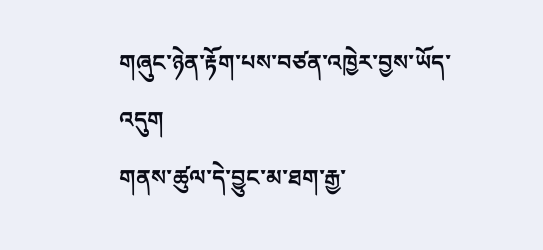གཞུང་ཉེན་རྟོག་པས་བཙན་འཁྱེར་བྱས་ཡོད་འདུག
གནས་ཚུལ་དེ་བྱུང་མ་ཐག་རྒྱ་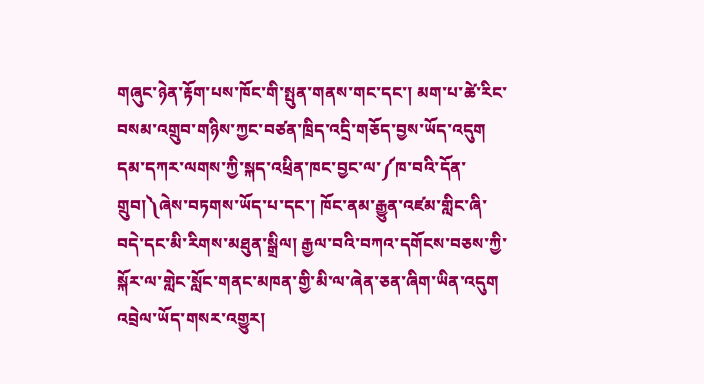གཞུང་ཉེན་རྟོག་པས་ཁོང་གི་སྤུན་གནས་གང་དང་། མག་པ་ཚེ་རིང་བསམ་འགྲུབ་གཉིས་ཀྱང་བཙན་ཁྲིད་འདྲི་གཅོད་བྱས་ཡོད་འདུག དམ་དཀར་ལགས་ཀྱི་སྐད་འཕྲིན་ཁང་བྱང་ལ་༼ཁ་བའི་དོན་གྲུབ།༽ཞེས་བཏགས་ཡོད་པ་དང་། ཁོང་ནམ་རྒྱུན་འཛམ་གླིང་ཞི་བདེ་དང་མི་རིགས་མཐུན་སྒྲིལ། རྒྱལ་བའི་བཀའ་དགོངས་བཅས་ཀྱི་སྐོར་ལ་གླེང་སློང་གནང་མཁན་གྱི་མི་ལ་ཞེན་ཅན་ཞིག་ཡིན་འདུག
འབྲེལ་ཡོད་གསར་འགྱུར།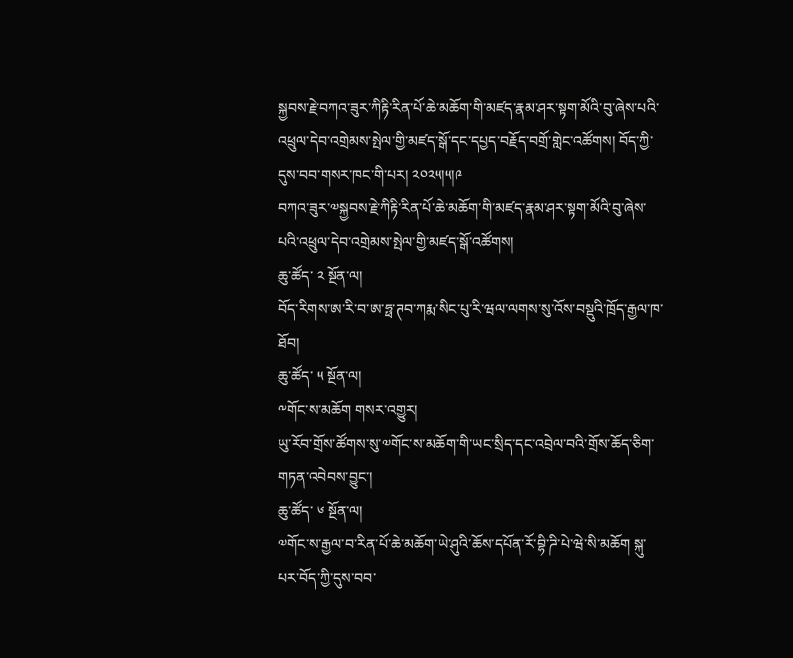སྐྱབས་རྗེ་བཀའ་ཟུར་ཀིརྟི་རིན་པོ་ཆེ་མཆོག་གི་མཛད་རྣམ་ཤར་སྟག་མོའི་བུ་ཞེས་པའི་འཕྲུལ་དེབ་འགྲེམས་སྤེལ་གྱི་མཛད་སྒོ་དང་དཔྱད་བརྗོད་བགྲོ་གླེང་འཚོགས། བོད་ཀྱི་དུས་བབ་གསར་ཁང་གི་པར། ༢༠༢༥།༥།༩
བཀའ་ཟུར་༧སྐྱབས་རྗེ་ཀིརྟི་རིན་པོ་ཆེ་མཆོག་གི་མཛད་རྣམ་ཤར་སྟག་མོའི་བུ་ཞེས་པའི་འཕྲུལ་དེབ་འགྲེམས་སྤེལ་གྱི་མཛད་སྒོ་འཚོགས།
ཆུ་ཚོད་ ༢ སྔོན་ལ།
བོད་རིགས་ཨ་རི་བ་ཨ་ཧྥ་ཊབ་ཀརྨ་སིང་པུ་རི་ཝལ་ལགས་སུ་འོས་བསྡུའི་ཁྲོད་རྒྱལ་ཁ་ཐོབ།
ཆུ་ཚོད་ ༥ སྔོན་ལ།
༸གོང་ས་མཆོག གསར་འགྱུར།
ཡུ་རོབ་གྲོས་ཚོགས་སུ་༧གོང་ས་མཆོག་གི་ཡང་སྲིད་དང་འབྲེལ་བའི་གྲོས་ཆོད་ཅིག་གཏན་འབེབས་བྱུང་།
ཆུ་ཚོད་ ༦ སྔོན་ལ།
༧གོང་ས་རྒྱལ་བ་རིན་པོ་ཆེ་མཆོག་ཡེ་ཤུའི་ཆོས་དཔོན་རོ་བྷི་ཌི་པེ་ཝེ་སི་མཆོག སྐུ་པར་བོད་ཀྱི་དུས་བབ་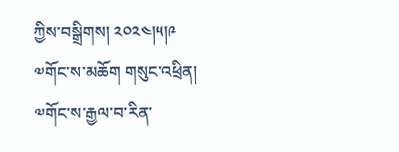ཀྱིས་བསྒྲིགས། ༢༠༢༤།༥།༩
༧གོང་ས་མཆོག གསུང་འཕྲིན།
༧གོང་ས་རྒྱལ་བ་རིན་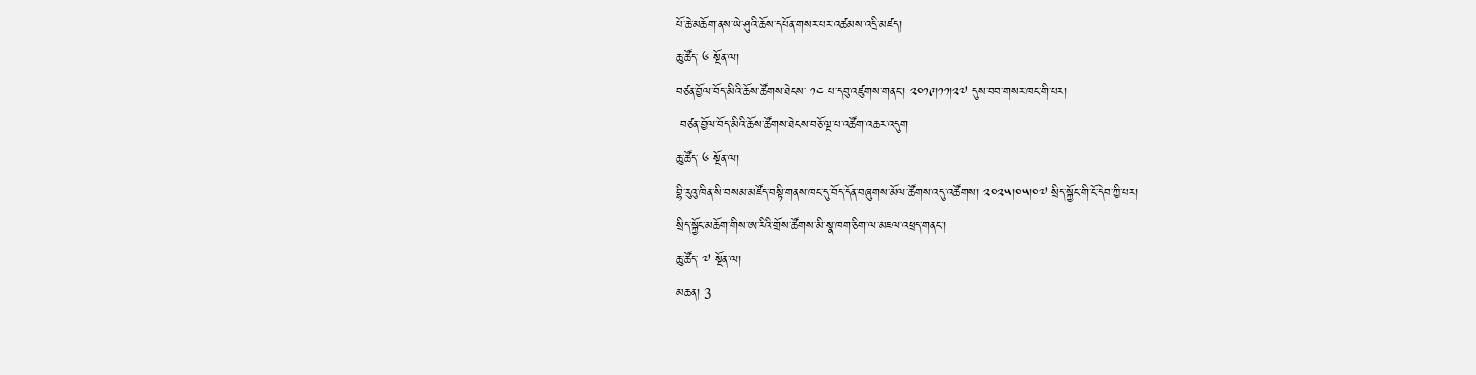པོ་ཆེ་མཆོག་ནས་ཡེ་ཤུའི་ཆོས་དཔོན་གསར་པར་འཚམས་འདྲི་མཛད།
ཆུ་ཚོད་ ༦ སྔོན་ལ།
བཙན་བྱོལ་བོད་མིའི་ཆོས་ཚོགས་ཐེངས་ ༡༤ པ་དབུ་འཛུགས་གནང་། ༢༠༡༩།༡༡།༢༧ དུས་བབ་གསར་ཁང་གི་པར།
 བཙན་བྱོལ་བོད་མིའི་ཆོས་ཚོགས་ཐེངས་བཅོ་ལྔ་པ་འཚོག་འཆར་འདུག
ཆུ་ཚོད་ ༦ སྔོན་ལ།
བྷི་རུའུ་ཁིན་སི་བསམ་མཛོད་བསྟི་གནས་ཁང་དུ་བོད་དོན་བཞུགས་མོལ་ཚོགས་འདུ་འཚོགས། ༢༠༢༥།༠༥།༠༧ སྲིད་སྐྱོང་གི་ངོ་དེབ་ཀྱི་པར།
སྲིད་སྐྱོང་མཆོག་གིས་ཨ་རིའི་གྲོས་ཚོགས་མི་སྣ་ཁག་ཅིག་ལ་མཇལ་འཕྲད་གནང་།
ཆུ་ཚོད་ ༧ སྔོན་ལ།
མཆན། 3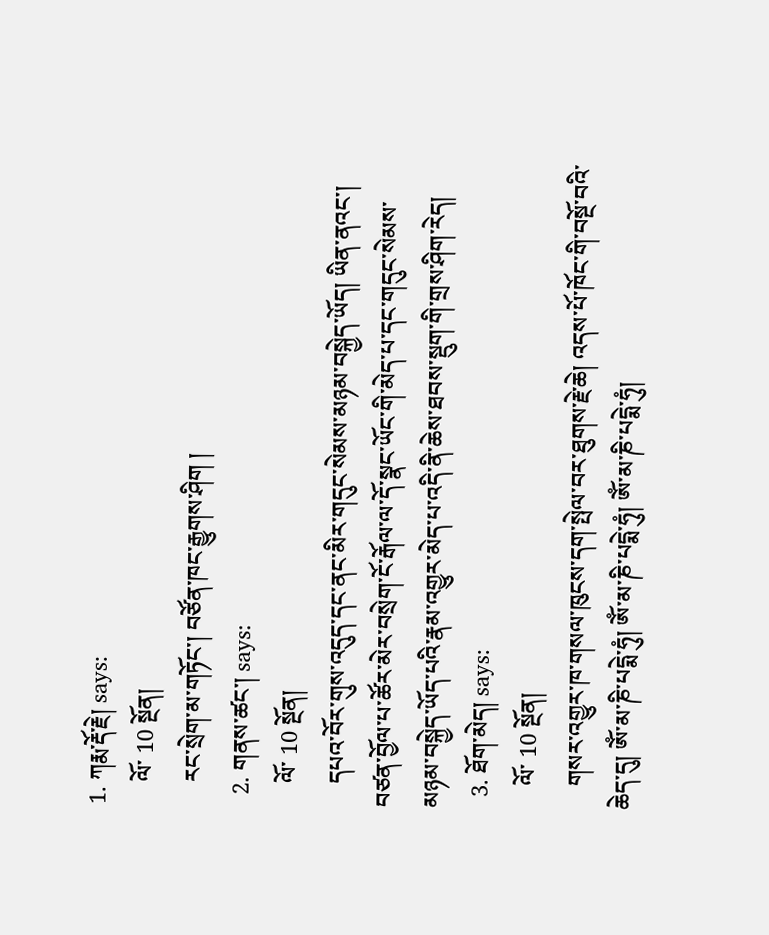1. ཀརྨ་རྡོ་རྗེ། says:
    ལོ་ 10 སྔོན།
    རང་སྲེག་མ་གཏོང་། བཙོན་ཁང་རྒྱུགས་ཤིག །
  2. གནས་ཚང་། says:
    ལོ་ 10 སྔོན།
    དཔའ་བོར་གུས་འདུད་དང་ནང་མིར་གདུང་སེམས་མཉམ་བསྐྱེད་ཡོད། ཡིན་ནའང་། བཙན་བྱོལ་པ་ཚོར་མེར་བསྲེག་ངོ་རྒོལ་ལ་དོ་སྣང་ཡོང་གི་མེད་པ་དང་གདུང་སེམས་མཉམ་བསྐྱེད་ཡོད་པའི་རྣམ་འགྱུར་མེད་པ་འདི་ནི་ཆེས་ཐབས་སྡུག་གི་གྲས་ཤིག་རེད།
  3. ཐོག་མེད། says:
    ལོ་ 10 སྔོན།
    གསར་འགྱུར་ཁ་གསལ་ཁུངས་དག་སྤེལ་བར་ཐུགས་རྗེ་ཆེ། འདས་པོ་ཁོང་གི་བསྔོ་བའི་ཆེད་དུ། ཨོཾ་མ་ཎི་པདྨེ་ཧུཾ། ཨོཾ་མ་ཎི་པདྨེ་ཧུཾ། ཨོཾ་མ་ཎི་པདྨེ་ཧུཾ།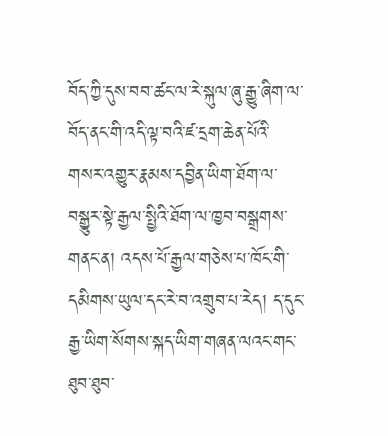བོད་ཀྱི་དུས་བབ་ཚང་ལ་རེ་སྐུལ་ཞུ་རྒྱུ་ཞིག་ལ་བོད་ནང་གི་འདི་ལྟ་བའི་ཛ་དྲག་ཆེན་པོའི་གསར་འགྱུར་རྣམས་དབྱིན་ཡིག་ཐོག་ལ་བསྒྱུར་སྟེ་རྒྱལ་སྤྱིའི་ཐོག་ལ་ཁྱབ་བསྒྲགས་གནང་ན། འདས་པོ་རྒྱལ་གཅེས་པ་ཁོང་གི་དམིགས་ཡུལ་དང་རེ་བ་འགྲུབ་པ་རེད། ད་དུང་རྒྱ་ཡིག་སོགས་སྐད་ཡིག་གཞན་ལའང་གང་ཐུབ་ཐུབ་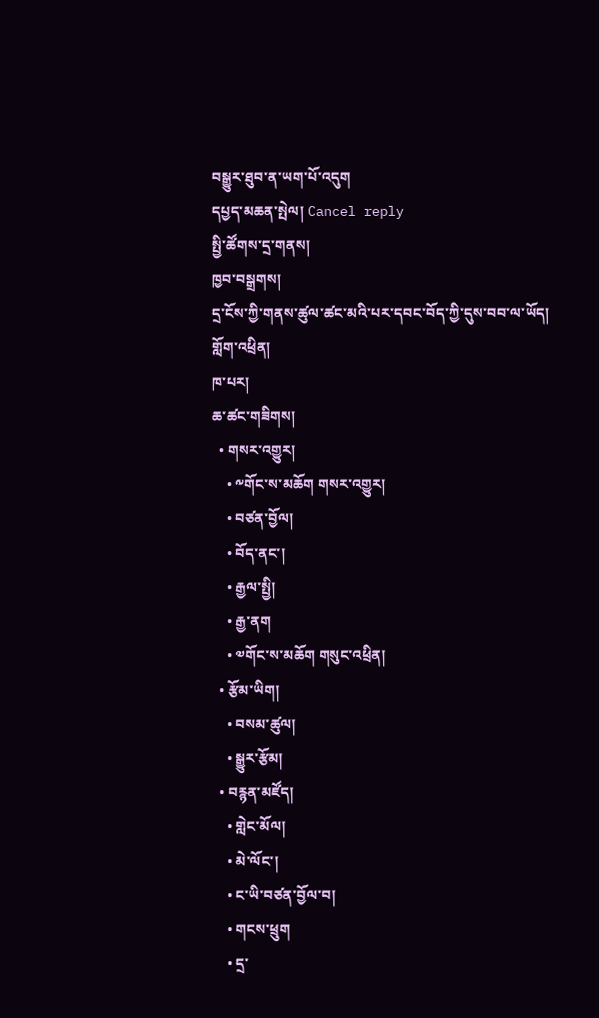བསྒྱུར་ཐུབ་ན་ཡག་པོ་འདུག
དཔྱད་མཆན་སྤེལ། Cancel reply
སྤྱི་ཚོགས་དྲ་གནས།
ཁྱབ་བསྒྲགས།
དྲ་ངོས་ཀྱི་གནས་ཚུལ་ཚང་མའི་པར་དབང་བོད་ཀྱི་དུས་བབ་ལ་ཡོད།
གློག་འཕྲིན།
ཁ་པར།
ཆ་ཚང་གཟིགས།
  • གསར་འགྱུར།
    • ༸གོང་ས་མཆོག གསར་འགྱུར།
    • བཙན་བྱོལ།
    • བོད་ནང་།
    • རྒྱལ་སྤྱི།
    • རྒྱ་ནག
    • ༧གོང་ས་མཆོག གསུང་འཕྲིན།
  • རྩོམ་ཡིག།
    • བསམ་ཚུལ།
    • སྒྱུར་རྩོམ།
  • བརྙན་མཛོད།
    • གླེང་མོལ།
    • མེ་ལོང་།
    • ང་ཡི་བཙན་བྱོལ་བ།
    • གངས་ཕྲུག
    • དྲ་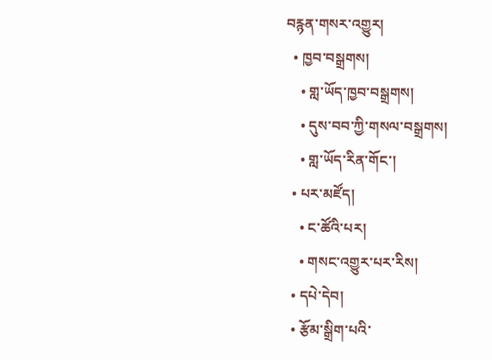བརྙན་གསར་འགྱུར།
  • ཁྱབ་བསྒྲགས།
    • གླ་ཡོད་ཁྱབ་བསྒྲགས།
    • དུས་བབ་ཀྱི་གསལ་བསྒྲགས།
    • གླ་ཡོད་རིན་གོང་།
  • པར་མཛོད།
    • ང་ཚོའི་པར།
    • གསང་འགྱུར་པར་རིས།
  • དཔེ་དེབ།
  • རྩོམ་སྒྲིག་པའི་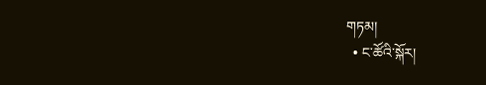གཏམ།
  • ང་ཚོའི་སྐོར།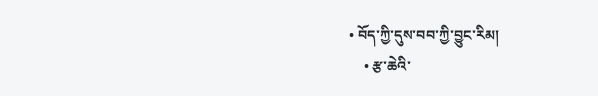• བོད་ཀྱི་དུས་བབ་ཀྱི་བྱུང་རིམ།
    • རྩ་ཆེའི་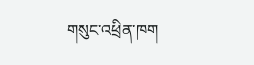གསུང་འཕྲིན་ཁག